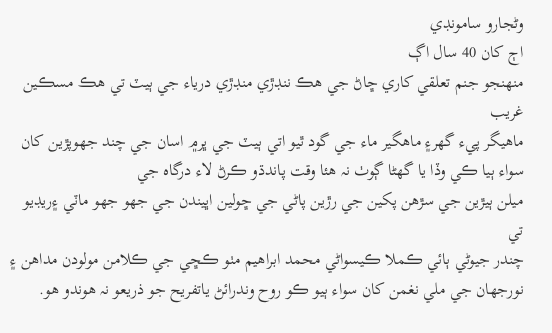وڻجارو سامونڊي
اڄ کان 40 سال اڳ
منهنجو جنم تعلقي کاري ڇاڻ جي هڪ ننڊڙي منڊڙي درياء جي ٻيٽ تي هڪ مسڪين غريب
ماهيگر پيء گهر۽ ماهگير ماء جي گود ٿيو اتي ٻيٽ جي ڀر۾ اسان جي چند جهوپڙين کان
سواء ٻيا ڪي وڏا يا گهڻا ڳوٺ نہ هئا وقت پاندڌو ڪرڻ لاء درگاه جي
ميلن ٻيڙين جي سڙھن پکين جي رڙين پاڻي جي ڇولين اڀيندن جي جهو جهو ماٽي ۽ريڊيو تي
چندر جيوڻي ٻائي ڪملا ڪيسواڻي محمد ابراهيم مٺو ڪڇي جي ڪلامن مولودن مداهن ۽
نورجهان جي ملي نغمن کان سواء ٻيو ڪو روح وندرائڻ ياتفريح جو ذريعو نہ هوندو هو.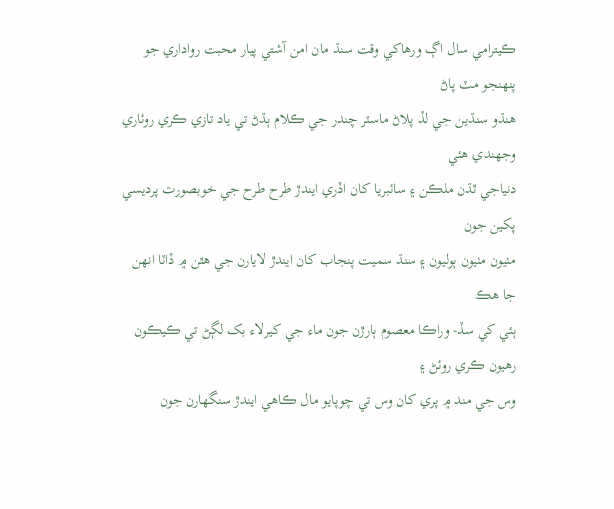ڪيترامي سال اڳ ورهاکي وقت سنڌ مان امن آشتي پيار محبت رواداري جو پنهنجو مٽ پاڻ
هنڌو سنڌين جي لڏ پلاڻ ماسٽر چندر جي ڪلام ٻڌڻ تي ياد تازي ڪري روئاري وجهندي هئي
دنياجي ٿڌن ملڪن ۽ سائبريا کان اڏري ايندڙ طرح طرح جي خوبصورت پرديسي پکين جون
مٺيون مٺيون ٻوليون ۽ سنڌ سميت پنجاب کان ايندڙ لايارن جي هٿن ۾ ڏاٽا انهن جا ھڪ
ٻئي کي سڏ- وراڪا معصوم ٻارڙن جون ماء جي کيرلاء بک لڳڻ تي ڪيڪون رهيون ڪري روئڻ ۽
وس جي مند ۾ پري کان وس تي چوپايو مال ڪاهي ايندڙ سنگهارن جون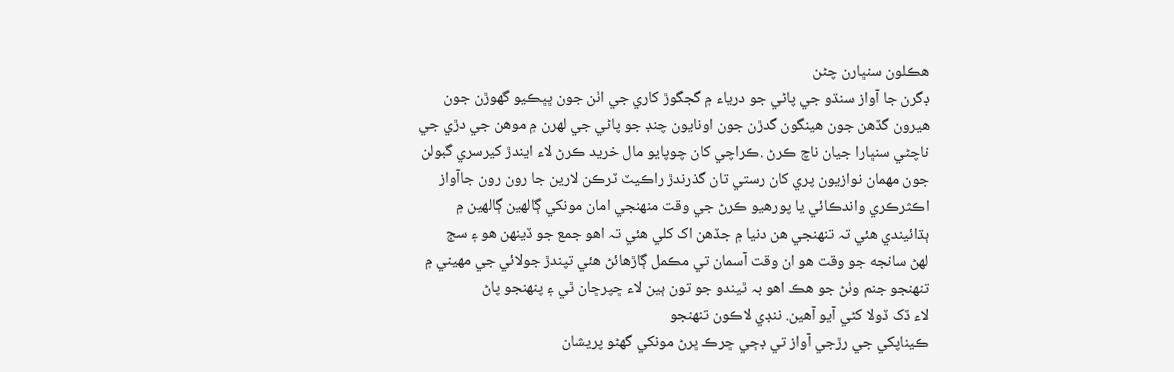هڪلون سنڀارن چڻن
ڊگرن جا آواز سنڌو جي پاڻي جو درياء ۾ گجگوڙ کاري جي اٺن جون ڀڀڪيو گهوڙن جون
هيرون گڏھن جون هينگون گدڙن جون اونايون چنڊ جو پاڻي جي لهرن ۾ موهن جي دڙي جي
ناچڻي سنڀارا جيان ناچ ڪرڻ .ڪراچي کان چوپايو مال خريد ڪرڻ لاء ايندڙ کيرسري گبولن
جون مهمان نوازيون پري کان رستي تان گذرندڙ راڪيٽ ٽرڪن لارين جا رون رون جاآواز
اڪثرڪري واندڪائي يا پورهيو ڪرڻ جي وقت منهنجي امان مونکي ڳالهين ڳالهين ۾
ٻڌائيندي هئي تہ تنهنجي هن دنيا ۾ جڏھن اک کلي هئي تہ اهو جمع جو ڏينهن هو ۽ سج
لهڻ سانجه جو وقت هو ان وقت آسمان تي مڪمل ڳاڙھائڻ ھئي تپندڙ جولائي جي مهيني ۾
تنهنجو جنم وٺڻ جو هڪ اهو بہ ٿيندو جو تون ٻين لاء ڇپرڇان ٿي ۽ پنهنجو پاڻ
لاء ڏک ڏولا کڻي آيو آھين. ننڊي لاڪون تنهنجو
ڪيناپکي جي رڙجي آواز تي ڊڄي ڇرڪ ڀرڻ مونکي گهڻو پريشان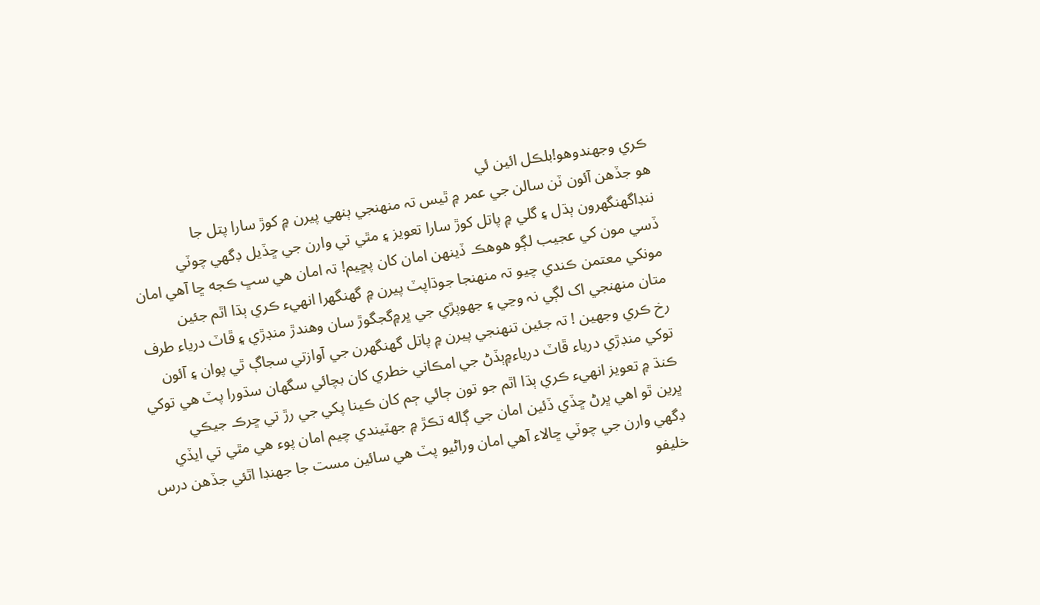ڪري وجهندوهو!بلڪل ائين ئي
هو جڏھن آئون ٽن سالن جي عمر ۾ ٿيس تہ منهنجي ٻنهي پيرن ۾ کوڙ سارا پتل جا
ننڊاگهنگهرون ٻڌل ۽ گلي ۾ پاتل کوڙ سارا تعويز ۽ مٿي تي وارن جي ڇڏيل ڊگهي چوٽي
ڏسي مون کي عجيب لڳو هوهڪ ڏينهن امان کان پڇيم! تہ امان هي سڀ ڪجه ڇا آھي امان
مونکي معتمن ڪندي چيو تہ منهنجا جوڌاپٽ پيرن ۾ گهنگهرا انهيء ڪري ٻڌا اٿم جئين
متان منهنجي اک لڳي نہ وڃي ۽ جهوپڙي جي ڀر۾گجگوڙ سان وھندڙ منڊڙي ۽ ڦاٽ درياء طرف
رخ ڪري وجهين ! تہ جئين تنهنجي پيرن ۾ پاتل گهنگهرن جي آوازتي سجاڳ ٿي پوان ۽ آئون
توکي منڊڙي درياء ڦاٽ درياء۾ٻڏڻ جي امڪاني خطري کان بچائي سگهان سڌورا پٽ هي توکي
ڪنڌ ۾ تعويز انهيء ڪري ٻڌا اٿم جو تون ڄائي ڄم کان ڪينا پکي جي رڙ تي ڇرڪ جيڪي
ڀرين ٿو اهي ڀرڻ ڇڏي ڏئين امان جي ڳاله تڪڙ ۾ جهٽيندي چيم امان پوء هي مٿي تي ايڏي
ڊگهي وارن جي چوٽي ڇالاء آھي امان وراڻيو پٽ ھي سائين مست جا جهنڊا اٿئي جڏھن درس
خليفو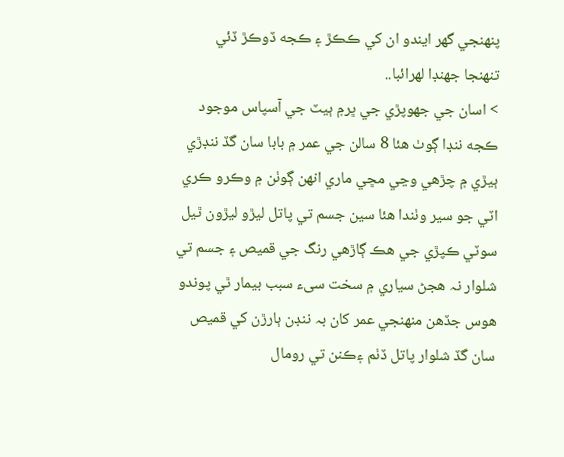پنهنجي گهر ايندو ان کي ڪڪڙ ۽ ڪجه ڏوڪڙ ڏئي تنهنجا جهنڊا لهرائبا..
> اسان جي جهوپڙي جي ڀر۾ ٻيٽ جي آسپاس موجود ڪجه ننڊا ڳوٺ ھئا 8 سالن جي عمر ۾ بابا سان گڏ ننڊڙي ٻيڙي ۾ چڙھي وڃي مڇي ماري انهن ڳوٺن ۾ وڪرو ڪري اٽي جو سير وٺندا هئا سين جسم تي پاتل ليڙو ليڙون ٿيل سوٽي ڪپڙي جي هڪ ڳاڙھي رنگ جي قميص ۽ جسم تي شلوار نہ هجڻ سياري ۾ سخت سىء سبب بيمار ٿي پوندو هوس جڏهن منهنجي عمر کان بہ ننڊن ٻارڙن کي قميص سان گڏ شلوار پاتل ڏٺم ۽ڪنن تي رومال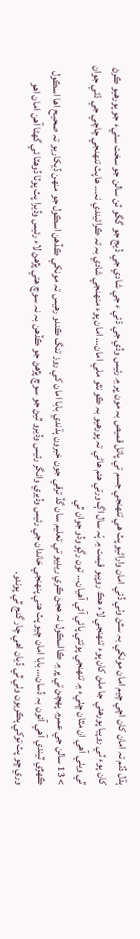ٻڌل ڏٺم تہ امان کان اچي چيم امان مونکي بہ سٿڻ وٺي ڏئي امان واراڻيو پٽ هي تنهنجي جسم تي پاتل قميص بہ مون ڀر ۾ رئيس وڏي جي ڌئي ء جي شادي جي ڏيج جو گگو ٽن سالن جو سخت سئيء جو پورهيو ڪرڻ کان پوء ٽي روپيا پورهئي جا ملڻ کان پوء تنهنجي لاء ھڪ روپيو قيمت ۾ ٻّہ سال اڳ ورتي هئم هاڻي تہ پورهيو بہ ڪو نٿو ملي امان… امان پوء منهنجي شادي بہ تہ ڪرائيندي نہ… هاپٽ تنهنجي چاچي جي ڌئي جوان ٿي ويٺي آھي ان مٿان ڇٺيء ۾ تنهنجي پوئتي پائي آئي آھيان… تون رڳو وڏو جوان ٿي
> 13 سالن جي عمر۾ پهچڻ تي ڀر ۾ ڪااسڪول نہ هجڻ ڪري ريڊيو تي تعليم سان گڏ ترقي جون خبرون ٻڌندي بابا امان کي روز تنگ ڪندو رهيس تہ مونکي ڪڏھن اسڪول جو منهن ڏيکاريو تہ صحيح اها اسڪول ڪهڙي ٿيندي آھي آئون بہ ڏسان… بابا امان چيو پٽ ھتي پنهنجي خاندان جي رئيس وڏيري وانگر رئيس وڏيرو ٿيڻ جو سوچ پڙھڻ جو ڪڏھن بہ نہ سوچ هتي پڙھڻ لاء رئيس وڏيرا پٽ پوٽا ڏوهٽا ئي گهڻا آھن امان اهو وري ڇو پٽ توکي ٻڪريون وٺي ٿي ڏيان اهي چار گنج ٿي پوندو.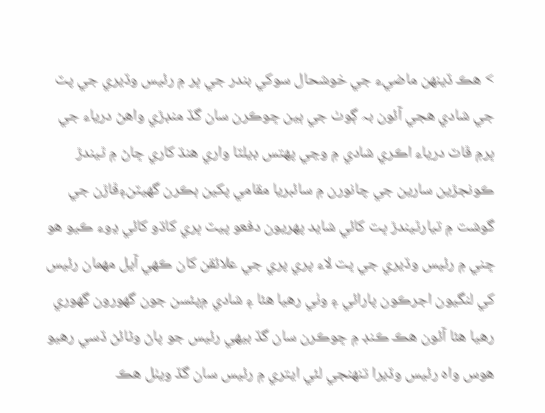> هڪ ڏينهن ماضيء جي خوشحال سوکي بندر جي ڀر ۾ رئيس وڏيري جي پٽ جي شادي هجي آئون بہ ڳوٺ جي ٻين ڇوڪرن سان گڏ منڊڙي واهڻ درياء جي ڀر۾ ڦاٽ درياء اڪري شادي ۾ وڃي پهتس ڊيلٽا واري هنڌ کاري ڇاڻ ۾ ٿيندڙ ڪونجڙين سارين جي چانورن ۾ سائبريا مقامي پکين ٻڪرن گهيٽن۽ڦاڙن جي گوشت ۾ تيارٿيندڙ ڀت کائي شايد پهريون دفعو پيٽ ڀري کاڌو کائي ڍوء ڪيو هو ڇني ۾ رئيس وڏيري جي ڀت لاء پري پري جي علائقن کان ڪهي آيل مهمان رئيس کي لنگيون اجرڪون پارائي ۽ وٺي رهيا هئا ۽ شادي ۾پئسن جون گهورون گهوري رهيا هئا آئون ھڪ ڪنڊ ۾ ڇوڪرن سان گڏ بيهي رئيس جو پاڻ وڻائڻ ڏسي رهيو هوس واه رئيس وڏيرا تنهنجي لئي ايتري ۾ رئيس سان گڏ ويٺل هڪ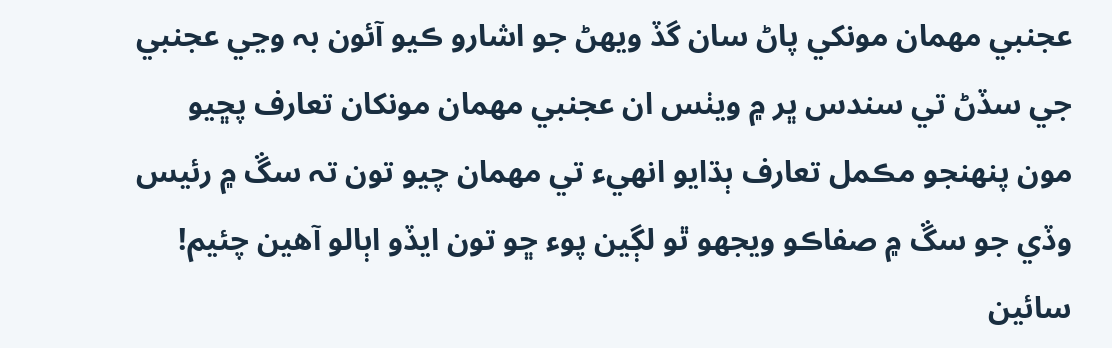عجنبي مهمان مونکي پاڻ سان گڏ ويهڻ جو اشارو ڪيو آئون بہ وڃي عجنبي جي سڏڻ تي سندس ڀر ۾ ويٺس ان عجنبي مهمان مونکان تعارف پڇيو مون پنهنجو مڪمل تعارف ٻڌايو انهيء تي مهمان چيو تون تہ سڱ ۾ رئيس وڏي جو سڱ ۾ صفاڪو ويجهو ٿو لڳين پوء ڇو تون ايڏو اٻالو آھين چئيم! سائين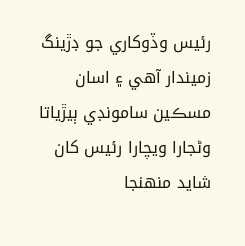رئيس وڏوکاري جو ڊڙينگ زميندار آھي ۽ اسان مسڪين سامونڊي ٻيڙياتا وڻجارا ويچارا رئيس کان شايد منهنجا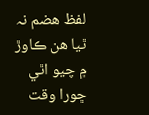لفظ هضم نہ ٿيا هن ڪاوڙ ۾ چيو اٿي ڇورا وقت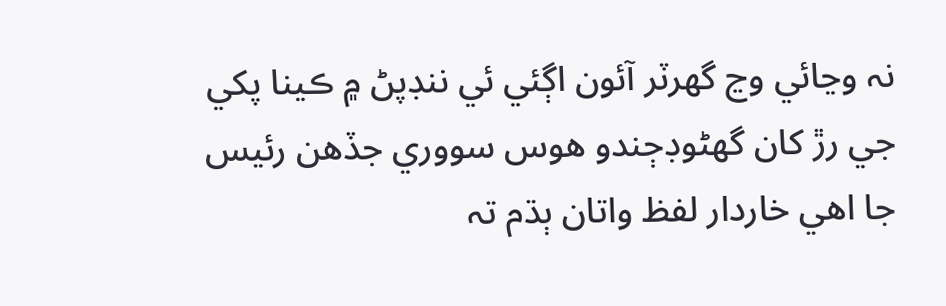نہ وڃائي وڃ گهرٽر آئون اڳئي ئي ننڊپڻ ۾ ڪينا پکي جي رڙ کان گهڻوڊڄندو هوس سووري جڏھن رئيس جا اهي خاردار لفظ واتان ٻڌم تہ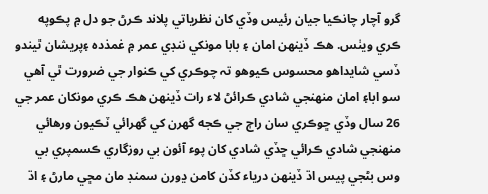گرو آچار چانڪيا جيان رئيس وڏي کان نظرياتي پلاند ڪرڻ جو دل ۾ پڪوپه ڪري ويٺس. ھڪ ڏينهن امان ۽ بابا مونکي ننڊي عمر ۾ غمذده ۽پريشان ٿيندو ڏسي شايداهو محسوس ڪيوهو تہ چوڪري کي ڪنوار جي ضرورت ٿي آھي سو ابا۽ امان منهنجي شادي ڪرائڻ لاء رات ڏينهن هڪ ڪري مونکان عمر جي 26 سال وڏي ڇوڪري سان راڄ جي ڪجه گهرن کي گهرائي ٽڪيون ورهائي منهنجي شادي ڪرائي ڇڏي شادي کان پوء آئون بي روزگاري ڪسمپري بي وس بڻجي پيس اڌ ڏينهن درياء کڏن کامن ڍورن سمنڊ مان مڇي مارڻ ۽ اڌ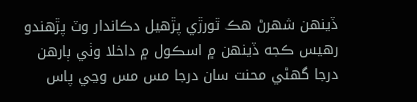ڏينهن شھرڻ هڪ ٿورڙي پڙھيل دڪاندار وٽ پڙھندو رهيس ڪجه ڏينهن ۾ اسڪول ۾ داخلا وٺي ٻارهن درجا گهڻي محنت سان درجا مس مس وڃي پاس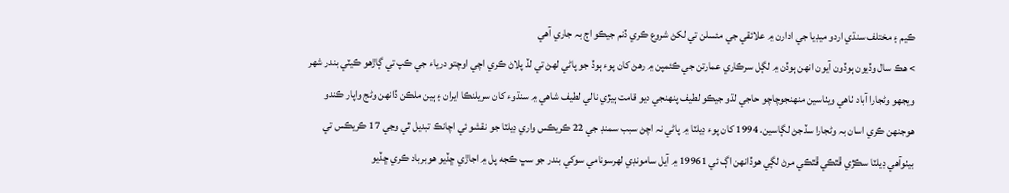ڪيم ۽ مختلف سنڌي اردو ميڊيا جي ادارن ۾ علائقي جي مئسلن تي لکڻ شروع ڪري ڏنم جيڪو اڄ بہ جاري آھي
> هڪ سال وڏيون ٻوڏون آيون انهن ٻوڏن ۾ لڳل سرڪاري عمارتن جي ڪئمپن ۾ رهڻ کان پوء ٻوڏ جو پاڻي لهڻ تي لڏ پلاڻ ڪري اچي اوچتو درياء جي ڪپ تي ڳاڙھو ڪيٽي بندر شھر ويجهو وڻجارا آباد ٺاهي ويٺاسين منهنجوچاچو حاجي لڌو جيڪو لطيف پنهنجي ديو قامت ٻيڙي نالي لطيف شاهي ۾ سنڌوء کان سريلنڪا ايران ۽ ٻين ملڪن ڏانهن وڻج واپار ڪندو هوجنهن ڪري اسان بہ وڻجارا سڏجڻ لڳاسين. 1994 کان پوء ڊيلٽا ۾ پاڻي نہ اچڻ سبب سمنڊ جي 22 ڪريڪس واري ڊيلٽا جو نقشو ئي اچانڪ تبديل ٿي وڃي 17 ڪريڪس تي بيٺوآھي ڊيلٽا سڪڙي ڦٿڪي ڦٿڪي مرڻ لڳي هوڏانهن اڳ ئي 19961 ۾ آيل سامونڊي لهرسونامي سوکي بندر جو سڀ ڪجه پل ۾ اجاڙي ڇڏيو هوبرباد ڪري ڇڏيو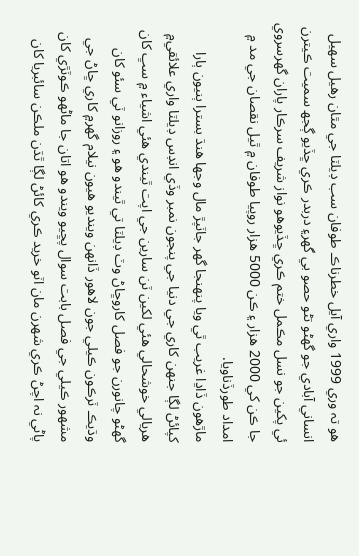هو تہ وري 1999 واري آيل خطرناڪ طوفان سب ڊيلٽا جي مٿان رهيل سهيل انساني آبادي جو گهڻو تڻو حصو بي گهر۽ دربدر ڪري ڇڏيو ڳجھ سميت ڪيترن ئي پکين جو نسل مڪمل ختم ڪري ڇڏيوھو نواز شريف سرڪار پاران گهرسروي جا ڪن کي 2000 هزار ۽ ڪن 5000 هزار روپيا طوفان ۾ ٿيل نقصان جي مد ۾ امداد طورڏناويا.
ماڙھون ڏاڍا غريب ٿي ويا پنهنجا گهر جاٽپڙ مال وجها هنڌ بسترا ٻنيون ٻارا کپائڻ لڳا جنهن کاري جي دنيا جي پنجون نمبر وڏي انڊس ڊيلٽا واري علائقي۾ هريالي خوشحالي هئي لکين ٽن سارين جي اپت ٿيندي هئي اشياء ۾ سڀ کان گهڻو چانورن جو فصل کاروڇاڻ وٽ ڊيلٽا تي ٿيندو ھو ۽ روزانو ٽي سئو کان وڌيڪ ٽرڪون ڪيلي جون لاهور ڏانهن وينديو هيون نيلام گهر۾ کاري ڇاڻ جي مشھور ڪيلي جي فصل بابت سوال پڇيو ويندو هو اتان جا ماڻھو ڪوٽڙي کان پاڻي نہ اچڻ ڪري شھرن مان اٽو خريد ڪري کائڻ لڳا ٿڌن ملڪن سائبريا کان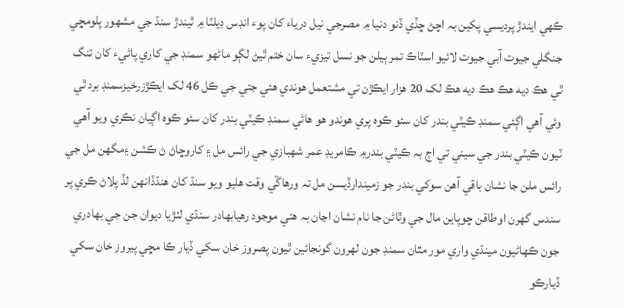ڪهي ايندڙ پرديسي پکين بہ اچڻ ڇڏي ڏنو دنيا ۾ مصرجي نيل درياء کان پوء انڊس ڊيلٽا ۾ ٿيندڙ سنڌ جي مشهور پلومڇي جنگلي جيوت آبي جيوت لائيو اسٽاڪ تمر ٻيلن جو نسل تيزيء سان ختم ٿيڻ لڳو ماڻھو سمنڊ جي کاري پاڻيء کان تنگ ٿي هڪ ديه هڪ هڪ ديه هڪ لک 20 هزار ايڪڙن تي مشتعمل هوندي هئي جتي جي ڪل 46 لک ايڪڙزرخيزسمنڊ برد ٿي وئي آھي اڳئي سمنڊ ڪيٽي بندر کان سئو ڪوه پري هوندو هو هاڻي سمنڊ ڪيٽي بندر کان سئو ڪوه اڳيان نڪري ويو آھي ٽيون ڪيٽي بندر جي سيني تي اڄ بہ ڪيٽي بندر۾ ڪامريڊ عمر شهبازي جي رائس مل ۽ کاروڇاڻ ڻ ڪشن ۽مگهن مل جي رائس ملن جا نشان باقي آھن سوکي بندر جو زميندارڏيسن مل تہ ورهاڱي وقت هليو ويو سنڌ کان هنڌڏانهن لڏ پلاڻ ڪري پر سندس گهرن اوطاقن چوپاين مال جي وٿاڻن جا نام نشان اڃان بہ هتي موجود رهيابهادر سنڌي لٺڙيا ديوان جن جي بهادري جون ڪهاڻيون مينڌي واري مور مٿان سمنڊ جون لهرون گونجائين ٿيون پصروز خان سکي ڏيار ڪا مڇي پيروز خان سکي ڏيارڪو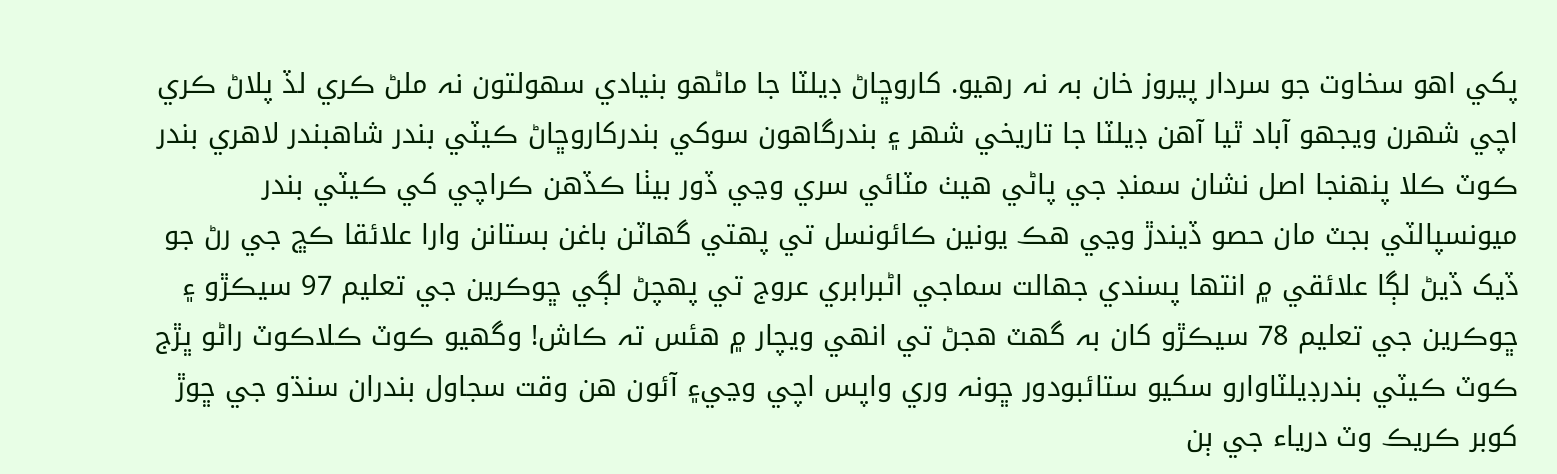پکي اهو سخاوت جو سردار پيروز خان بہ نہ رهيو. کاروڇاڻ ڊيلٽا جا ماڻھو بنيادي سهولتون نہ ملڻ ڪري لڏ پلاڻ ڪري اچي شھرن ويجهو آباد ٿيا آھن ڊيلٽا جا تاريخي شهر ۽ بندرگاهون سوکي بندرکاروڇاڻ ڪيٽي بندر شاهبندر لاهري بندر ڪوٽ ڪلا پنهنجا اصل نشان سمنڊ جي پاڻي هيٺ مٽائي سري وڃي ڏور بيٺا ڪڏھن ڪراچي کي ڪيٽي بندر ميونسپالٽي بجٽ مان حصو ڏيندڙ وڃي هڪ يونين ڪائونسل تي پهتي گهاٽن باغن بستانن وارا علائقا ڪڇ جي رڻ جو ڏيک ڏيڻ لڳا علائقي ۾ انتها پسندي جهالت سماجي اڻبرابري عروج تي پهچڻ لڳي ڇوڪرين جي تعليم 97 سيڪڙو ۽ ڇوڪرين جي تعليم 78 سيڪڙو کان بہ گهٽ هجڻ تي انهي ويچار ۾ ھئس تہ ڪاش! وگهيو ڪوٽ ڪلاڪوٽ راڻو ڀڙج ڪوٽ ڪيٽي بندرڊيلٽاوارو سکيو ستائبودور ڇونہ وري واپس اچي وڃي۽ آئون هن وقت سجاول بندران سنڌو جي ڇوڙ کوبر ڪريڪ وٽ درياء جي ٻن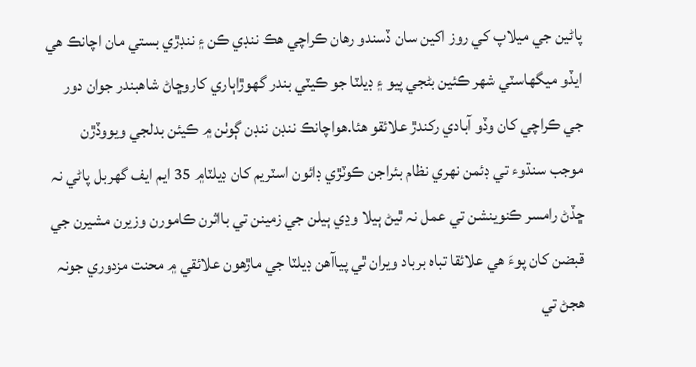پاڻين جي ميلاپ کي روز اکين سان ڏسندو رهان ڪراچي هڪ ننڊي ڪن ۽ ننڊڙي بستي مان اچانڪ هي ايڏو ميگهاسٽي شھر ڪئين بڻجي پيو ۽ ڊيلٽا جو ڪيٽي بندر گهوڙاٻاري کاروڇاڻ شاهبندر جوان دور جي ڪراچي کان وڏو آبادي رکندڙ علائقو هئا.هواچانڪ ننڊن ننڊن ڳوٺن ۾ ڪيئن بدلجي ويووڏڙن موجب سنڌوء تي ڊئمن نهري نظام بئراجن ڪوٽڙي ڊائون اسٽريم کان ڊيلٽا۾ 35 ايم ايف گهربل پاڻي نہ ڇڏڻ رامسر ڪنوينشن تي عمل نہ ٿيڻ ٻيلا وڍي ٻيلن جي زمينن تي بااثرن ڪامورن وزيرن مشيرن جي قبضن کان پوءَ هي علائقا تباه برباد ويران ٿي پياآھن ڊيلٽا جي ماڙھون علائقي ۾ محنت مزدوري جونہ هجڻ تي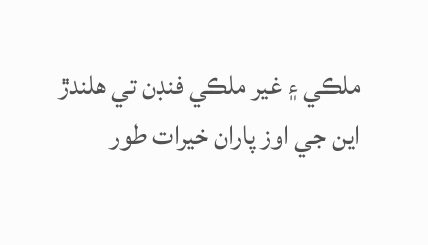ملڪي ۽ غير ملڪي فنڊن تي هلندڙ اين جي اوز پاران خيرات طور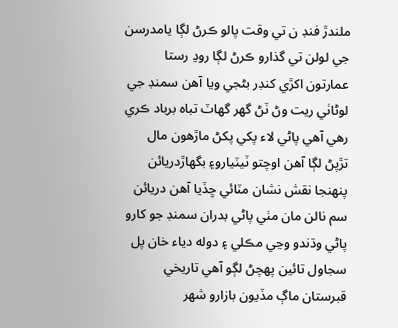ملندڙ فنڊ ن تي وقت پالو ڪرڻ لڳا يامدرسن جي لولن تي گذارو ڪرڻ لڳا روڍ رستا عمارتون اکڙي کنڊر بڻجي ويا آھن سمنڊ جي لوڻاٺي ريت وڻ ٽڻ گهر گهاٽ تباه برباد ڪري رهي آھي پاڻي لاء پکي پکڻ ماڙھون مال تڙپڻ لڳا آھن اوچتو ٽيٽيارو۽ بگھاڙدريائن پنهنجا نقش نشان مٽائي ڇڏيا آھن دريائن سم نالن مان مٺي پاڻي بدران سمنڊ جو کارو پاڻي وڌندو وڃي مڪلي ۽ دوله دياء خان پل سجاول تائين پهچڻ لڳو آھي تاريخي قبرستان ماڳ مڏيون بازارو شھر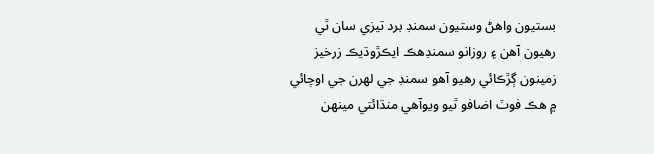بستيون واهڻ وستيون سمنڊ برد تيزي سان ٿي رهيون آھن ۽ روزانو سمنڊهڪ ايڪڙوڌيڪ زرخيز زمينون ڳڙڪائي رهيو آھو سمنڊ جي لهرن جي اوچائي ۾ ھڪ فوٽ اضافو ٿيو ويوآھي منڌائتي مينهن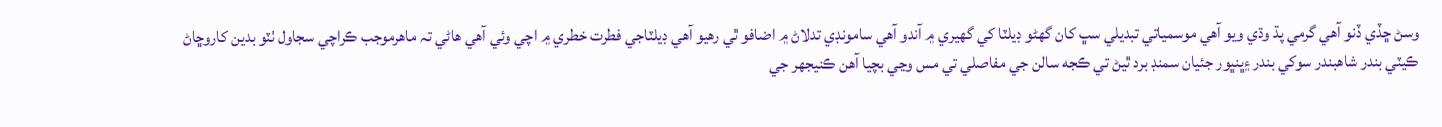وسڻ ڇڏي ڏنو آھي گرمي پڌ وڌي ويو آھي موسمياتي تبديلي سڀ کان گهڻو ڊيلٽا کي گهيري ۾ آندو آھي سامونڊي تدلاڻ ۾ اضافو ٿي رهيو آھي ڊيلٽاجي فطرت خطري ۾ اچي وئي آھي هاڻي تہ ماهرموجب ڪراچي سجاول ٺٽو بدين کاروڇاڻ ڪيٽي بندر شاهبندر سوکي بندر ۽ڀنڀور جئيان سمنڊ برد ٿيڻ تي ڪجه سالن جي مفاصلي تي مس وڃي بچيا آھن ڪنيجهر جي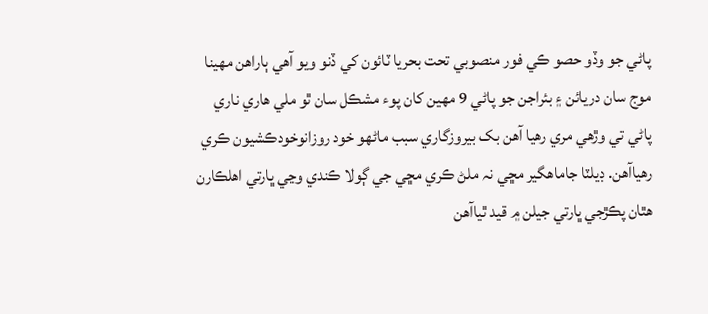پاڻي جو وڏو حصو ڪي فور منصوبي تحت بحريا ٽائون کي ڏنو ويو آھي ٻاراهن مهينا موج سان دريائن ۽ بئراجن جو پاڻي 9 مهين کان پوء مشڪل سان ٿو ملي هاري ناري پاڻي تي وڙھي مري رهيا آھن بک بيروزگاري سبب ماڻھو خود روزانوخودڪشيون ڪري رهياآھن. ڊيلٽا جاماهگير مڇي نہ ملڻ ڪري مڇي جي ڳولا ڪندي وڃي ڀارتي اهلڪارن هٿان پڪڙجي ڀارتي جيلن ۾ قيد ٿياآھن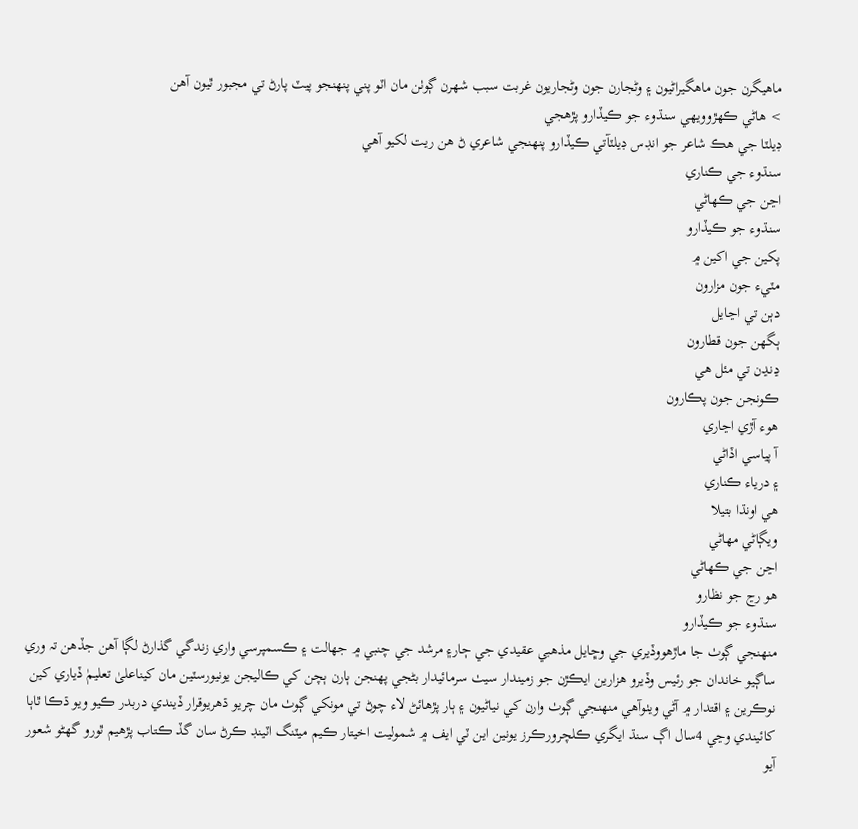ماهيگرن جون ماهگيراڻيون ۽ وڻجارن جون وڻجاريون غربت سبب شھرن ڳوٺن مان اٽو پني پنهنجو پيٽ پارڻ تي مجبور ٿيون آھن
> هاڻي ڪهڙوويهي سنڌوء جو ڪيڏارو پڙھجي
ڊيلٽا جي هڪ شاعر جو انڊس ڊيلٽآتي ڪيڏارو پنهنجي شاعري ڻ هن ريت لکيو آھي
سنڌوء جي ڪناري
اڃن جي ڪهاڻي
سنڌوء جو ڪيڏارو
پکين جي اکين ۾
مٽيء جون مزارون
دٻن تي اڃايل
ٻگهن جون قطارون
ڍنڍن تي مئل هي
ڪونجن جون پڪارون
هوء آڙي اڃاري
آ پياسي اڏاڻي
۽ درياء ڪناري
هي اونڌا بتيلا
ويڳاڻي مهاڻي
اڃن جي ڪهاڻي
هو رڃ جو نظارو
سنڌوء جو ڪيڏارو
منهنجي ڳوٺ جا ماڙھووڏيري جي وڇايل مذھبي عقيدي جي ڄار۽ مرشد جي چنبي ۾ جهالت ۽ ڪسمپرسي واري زندگي گذارڻ لڳا آھن جڏھن تہ وري ساڳيو خاندان جو رئيس وڏيرو هزارين ايڪڙن جو زميندار سيٺ سرمائيدار بڻجي پهنجن ٻارن ٻچن کي ڪاليجن يونيورسٽين مان کيناعلىٰ تعليمٰ ڏياري کين نوڪرين ۽ اقتدار ۾ آڻي ويٺوآھي منهنجي ڳوٺ وارن کي نياڻيون ۽ ٻار پڙھائڻ لاء چوڻ تي مونکي ڳوٺ مان چريو ڌھريوقرار ڏيندي دربدر ڪيو ويو ڌڪا ٿاٻا کائيندي وڃي 4سال اڳ سنڌ ايگري ڪلچرورڪرز يونين اين ٽي ايف ۾ شموليت اخيتار ڪيم ميٽنگ اٽينڊ ڪرڻ سان گڏ ڪتاب پڙھيم ٿورو گهڻو شعور آيو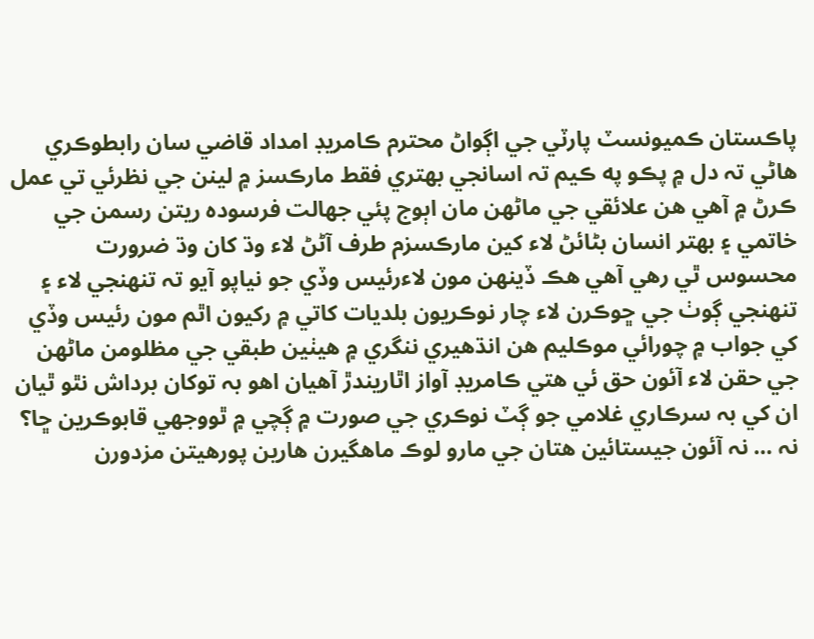پاڪستان ڪميونسٽ پارٽي جي اڳواڻ محترم ڪامريڊ امداد قاضي سان رابطوڪري هاڻي تہ دل ۾ پڪو په ڪيم تہ اسانجي بهتري فقط مارڪسز ۾ لينن جي نظرئي تي عمل ڪرڻ ۾ آھي هن علائقي جي ماڻھن مان اٻوج پئي جهالت فرسوده ريتن رسمن جي خاتمي ۽ بهتر انسان بڻائڻ لاء کين مارڪسزم طرف آڻڻ لاء وڌ کان وڌ ضرورت محسوس ٿي رهي آھي هڪ ڏينهن مون لاءرئيس وڏي جو نياپو آيو تہ تنهنجي لاء ۽ تنهنجي ڳوٺ جي ڇوڪرن لاء چار نوڪريون بلديات کاتي ۾ رکيون اٿم مون رئيس وڏي کي جواب ۾ چورائي موڪليم هن انڌھيري ننگري ۾ هيٺين طبقي جي مظلومن ماڻھن جي حقن لاء آئون حق ئي هتي ڪامريڊ آواز اٿاريندڙ آھيان اهو بہ توکان برداش نٿو ٿيان ان کي بہ سرڪاري غلامي جو ڳٽ نوڪري جي صورت ۾ ڳچي ۾ ٿووجهي قابوڪرين ڇا؟ نہ … نہ آئون جيستائين هتان جي مارو لوڪ ماهگيرن هارين پورهيتن مزدورن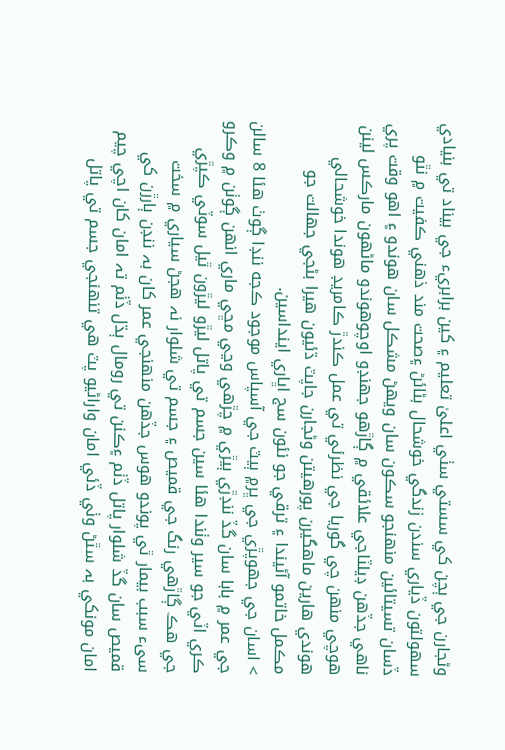وڻجارن جي ٻچن کي سستي سٺي اعلىٰ تعليم ۽ کين برابريء جي بيناد تي بنيادي سهولتون ڏياري سندن زندگي خوشحال بڻائڻ ۽صحت مند ذهني ڪفيت ۾ نٿو ڏسان تسيتائين منهنجو سڪون سان ويهڻ مشڪل سان هوندو ۽ اهو وقت پري ناهي جڏھن ڊيلٽاجي علائقي ۾ ڳاڙھو جهنڊو اوچوهوندو ماڻھون مارڪس لينن هوچي منهن چي گوريا جي نظرئي تي عمل ڪندڙ ڪامريڊ ھوندا خوشحالي هوندي هارين ماهگيرن پورهيتن وڻجارن جاپٽ ڌئيون هيرا بڻجي جهالت جو مڪمل خاتمو آڻيندا ۽ ترقي جو نئون سج اڀاري اينداسين.
> اسان جي جهوپڙي جي ڀر۾ ٻيٽ جي آسپاس موجود ڪجه ننڊا ڳوٺ ھئا 8 سالن جي عمر ۾ بابا سان گڏ ننڊڙي ٻيڙي ۾ چڙھي وڃي مڇي ماري انهن ڳوٺن ۾ وڪرو ڪري اٽي جو سير وٺندا هئا سين جسم تي پاتل ليڙو ليڙون ٿيل سوٽي ڪپڙي جي هڪ ڳاڙھي رنگ جي قميص ۽ جسم تي شلوار نہ هجڻ سياري ۾ سخت سىء سبب بيمار ٿي پوندو هوس جڏهن منهنجي عمر کان بہ ننڊن ٻارڙن کي قميص سان گڏ شلوار پاتل ڏٺم ۽ڪنن تي رومال ٻڌل ڏٺم تہ امان کان اچي چيم امان مونکي بہ سٿڻ وٺي ڏئي امان واراڻيو پٽ هي تنهنجي جسم تي پاتل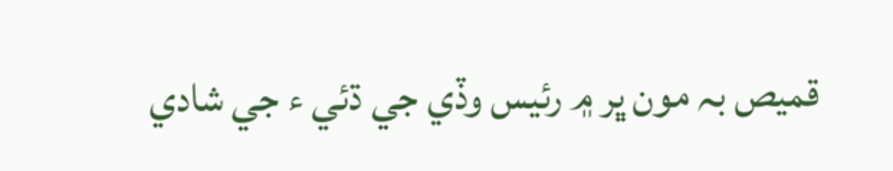قميص بہ مون ڀر ۾ رئيس وڏي جي ڌئي ء جي شادي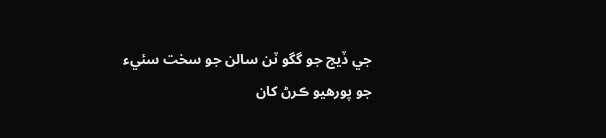جي ڏيج جو گگو ٽن سالن جو سخت سئيء جو پورهيو ڪرڻ کان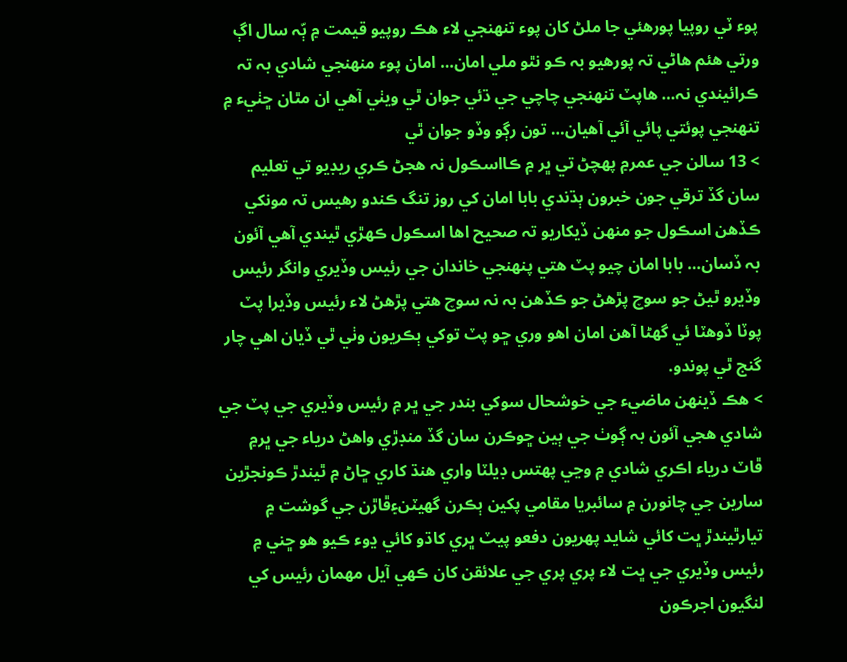پوء ٽي روپيا پورهئي جا ملڻ کان پوء تنهنجي لاء ھڪ روپيو قيمت ۾ ٻّہ سال اڳ ورتي هئم هاڻي تہ پورهيو بہ ڪو نٿو ملي امان… امان پوء منهنجي شادي بہ تہ ڪرائيندي نہ… هاپٽ تنهنجي چاچي جي ڌئي جوان ٿي ويٺي آھي ان مٿان ڇٺيء ۾ تنهنجي پوئتي پائي آئي آھيان… تون رڳو وڏو جوان ٿي
> 13 سالن جي عمر۾ پهچڻ تي ڀر ۾ ڪااسڪول نہ هجڻ ڪري ريڊيو تي تعليم سان گڏ ترقي جون خبرون ٻڌندي بابا امان کي روز تنگ ڪندو رهيس تہ مونکي ڪڏھن اسڪول جو منهن ڏيکاريو تہ صحيح اها اسڪول ڪهڙي ٿيندي آھي آئون بہ ڏسان… بابا امان چيو پٽ ھتي پنهنجي خاندان جي رئيس وڏيري وانگر رئيس وڏيرو ٿيڻ جو سوچ پڙھڻ جو ڪڏھن بہ نہ سوچ هتي پڙھڻ لاء رئيس وڏيرا پٽ پوٽا ڏوهٽا ئي گهڻا آھن امان اهو وري ڇو پٽ توکي ٻڪريون وٺي ٿي ڏيان اهي چار گنج ٿي پوندو.
> هڪ ڏينهن ماضيء جي خوشحال سوکي بندر جي ڀر ۾ رئيس وڏيري جي پٽ جي شادي هجي آئون بہ ڳوٺ جي ٻين ڇوڪرن سان گڏ منڊڙي واهڻ درياء جي ڀر۾ ڦاٽ درياء اڪري شادي ۾ وڃي پهتس ڊيلٽا واري هنڌ کاري ڇاڻ ۾ ٿيندڙ ڪونجڙين سارين جي چانورن ۾ سائبريا مقامي پکين ٻڪرن گهيٽن۽ڦاڙن جي گوشت ۾ تيارٿيندڙ ڀت کائي شايد پهريون دفعو پيٽ ڀري کاڌو کائي ڍوء ڪيو هو ڇني ۾ رئيس وڏيري جي ڀت لاء پري پري جي علائقن کان ڪهي آيل مهمان رئيس کي لنگيون اجرڪون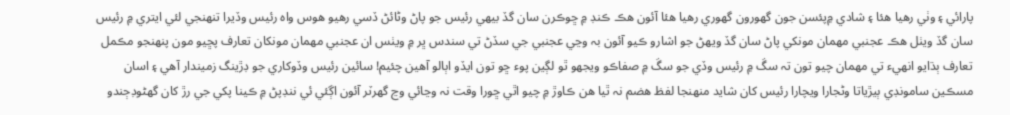پارائي ۽ وٺي رهيا هئا ۽ شادي ۾پئسن جون گهورون گهوري رهيا هئا آئون ھڪ ڪنڊ ۾ ڇوڪرن سان گڏ بيهي رئيس جو پاڻ وڻائڻ ڏسي رهيو هوس واه رئيس وڏيرا تنهنجي لئي ايتري ۾ رئيس سان گڏ ويٺل هڪ عجنبي مهمان مونکي پاڻ سان گڏ ويهڻ جو اشارو ڪيو آئون بہ وڃي عجنبي جي سڏڻ تي سندس ڀر ۾ ويٺس ان عجنبي مهمان مونکان تعارف پڇيو مون پنهنجو مڪمل تعارف ٻڌايو انهيء تي مهمان چيو تون تہ سڱ ۾ رئيس وڏي جو سڱ ۾ صفاڪو ويجهو ٿو لڳين پوء ڇو تون ايڏو اٻالو آھين چئيم! سائين رئيس وڏوکاري جو ڊڙينگ زميندار آھي ۽ اسان مسڪين سامونڊي ٻيڙياتا وڻجارا ويچارا رئيس کان شايد منهنجا لفظ هضم نہ ٿيا هن ڪاوڙ ۾ چيو اٿي ڇورا وقت نہ وڃائي وڃ گهرٽر آئون اڳئي ئي ننڊپڻ ۾ ڪينا پکي جي رڙ کان گهڻوڊڄندو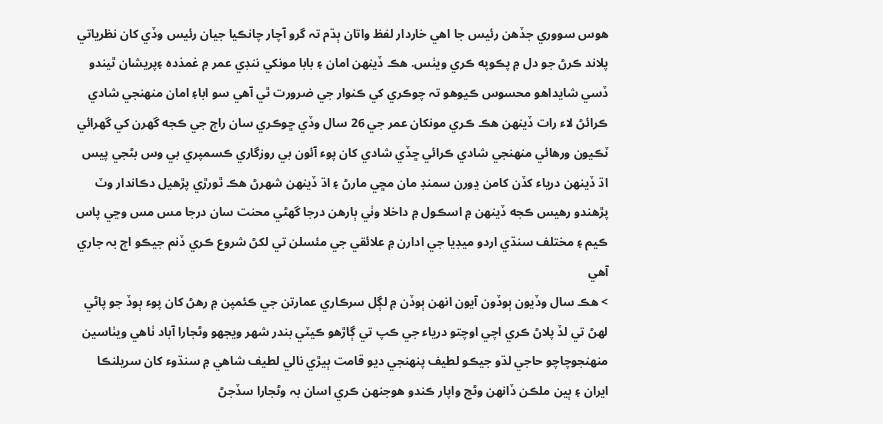هوس سووري جڏھن رئيس جا اهي خاردار لفظ واتان ٻڌم تہ گرو آچار چانڪيا جيان رئيس وڏي کان نظرياتي پلاند ڪرڻ جو دل ۾ پڪوپه ڪري ويٺس. ھڪ ڏينهن امان ۽ بابا مونکي ننڊي عمر ۾ غمذده ۽پريشان ٿيندو ڏسي شايداهو محسوس ڪيوهو تہ چوڪري کي ڪنوار جي ضرورت ٿي آھي سو ابا۽ امان منهنجي شادي ڪرائڻ لاء رات ڏينهن هڪ ڪري مونکان عمر جي 26 سال وڏي ڇوڪري سان راڄ جي ڪجه گهرن کي گهرائي ٽڪيون ورهائي منهنجي شادي ڪرائي ڇڏي شادي کان پوء آئون بي روزگاري ڪسمپري بي وس بڻجي پيس اڌ ڏينهن درياء کڏن کامن ڍورن سمنڊ مان مڇي مارڻ ۽ اڌ ڏينهن شھرڻ هڪ ٿورڙي پڙھيل دڪاندار وٽ پڙھندو رهيس ڪجه ڏينهن ۾ اسڪول ۾ داخلا وٺي ٻارهن درجا گهڻي محنت سان درجا مس مس وڃي پاس ڪيم ۽ مختلف سنڌي اردو ميڊيا جي ادارن ۾ علائقي جي مئسلن تي لکڻ شروع ڪري ڏنم جيڪو اڄ بہ جاري آھي
> هڪ سال وڏيون ٻوڏون آيون انهن ٻوڏن ۾ لڳل سرڪاري عمارتن جي ڪئمپن ۾ رهڻ کان پوء ٻوڏ جو پاڻي لهڻ تي لڏ پلاڻ ڪري اچي اوچتو درياء جي ڪپ تي ڳاڙھو ڪيٽي بندر شھر ويجهو وڻجارا آباد ٺاهي ويٺاسين منهنجوچاچو حاجي لڌو جيڪو لطيف پنهنجي ديو قامت ٻيڙي نالي لطيف شاهي ۾ سنڌوء کان سريلنڪا ايران ۽ ٻين ملڪن ڏانهن وڻج واپار ڪندو هوجنهن ڪري اسان بہ وڻجارا سڏجڻ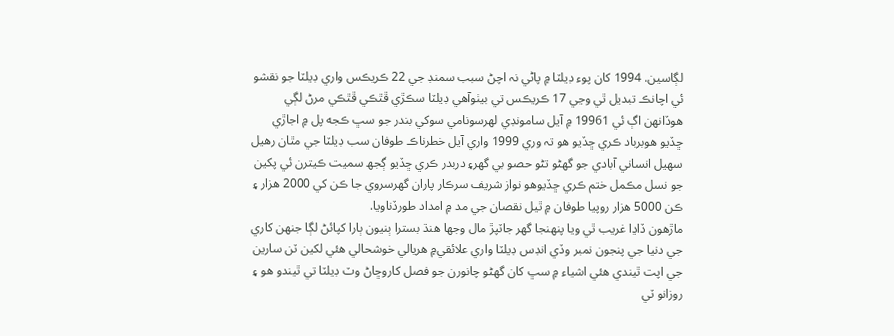لڳاسين. 1994 کان پوء ڊيلٽا ۾ پاڻي نہ اچڻ سبب سمنڊ جي 22 ڪريڪس واري ڊيلٽا جو نقشو ئي اچانڪ تبديل ٿي وڃي 17 ڪريڪس تي بيٺوآھي ڊيلٽا سڪڙي ڦٿڪي ڦٿڪي مرڻ لڳي هوڏانهن اڳ ئي 19961 ۾ آيل سامونڊي لهرسونامي سوکي بندر جو سڀ ڪجه پل ۾ اجاڙي ڇڏيو هوبرباد ڪري ڇڏيو هو تہ وري 1999 واري آيل خطرناڪ طوفان سب ڊيلٽا جي مٿان رهيل سهيل انساني آبادي جو گهڻو تڻو حصو بي گهر۽ دربدر ڪري ڇڏيو ڳجھ سميت ڪيترن ئي پکين جو نسل مڪمل ختم ڪري ڇڏيوھو نواز شريف سرڪار پاران گهرسروي جا ڪن کي 2000 هزار ۽ ڪن 5000 هزار روپيا طوفان ۾ ٿيل نقصان جي مد ۾ امداد طورڏناويا.
ماڙھون ڏاڍا غريب ٿي ويا پنهنجا گهر جاٽپڙ مال وجها هنڌ بسترا ٻنيون ٻارا کپائڻ لڳا جنهن کاري جي دنيا جي پنجون نمبر وڏي انڊس ڊيلٽا واري علائقي۾ هريالي خوشحالي هئي لکين ٽن سارين جي اپت ٿيندي هئي اشياء ۾ سڀ کان گهڻو چانورن جو فصل کاروڇاڻ وٽ ڊيلٽا تي ٿيندو ھو ۽ روزانو ٽي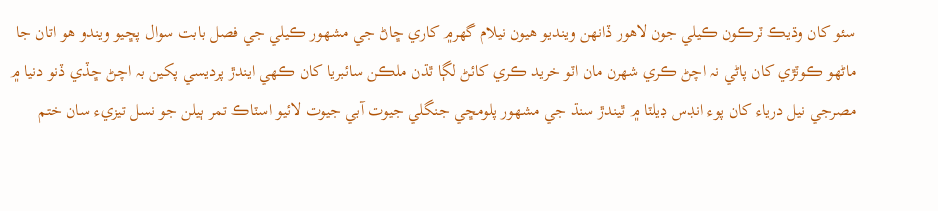سئو کان وڌيڪ ٽرڪون ڪيلي جون لاهور ڏانهن وينديو هيون نيلام گهر۾ کاري ڇاڻ جي مشھور ڪيلي جي فصل بابت سوال پڇيو ويندو هو اتان جا ماڻھو ڪوٽڙي کان پاڻي نہ اچڻ ڪري شھرن مان اٽو خريد ڪري کائڻ لڳا ٿڌن ملڪن سائبريا کان ڪهي ايندڙ پرديسي پکين بہ اچڻ ڇڏي ڏنو دنيا ۾ مصرجي نيل درياء کان پوء انڊس ڊيلٽا ۾ ٿيندڙ سنڌ جي مشهور پلومڇي جنگلي جيوت آبي جيوت لائيو اسٽاڪ تمر ٻيلن جو نسل تيزيء سان ختم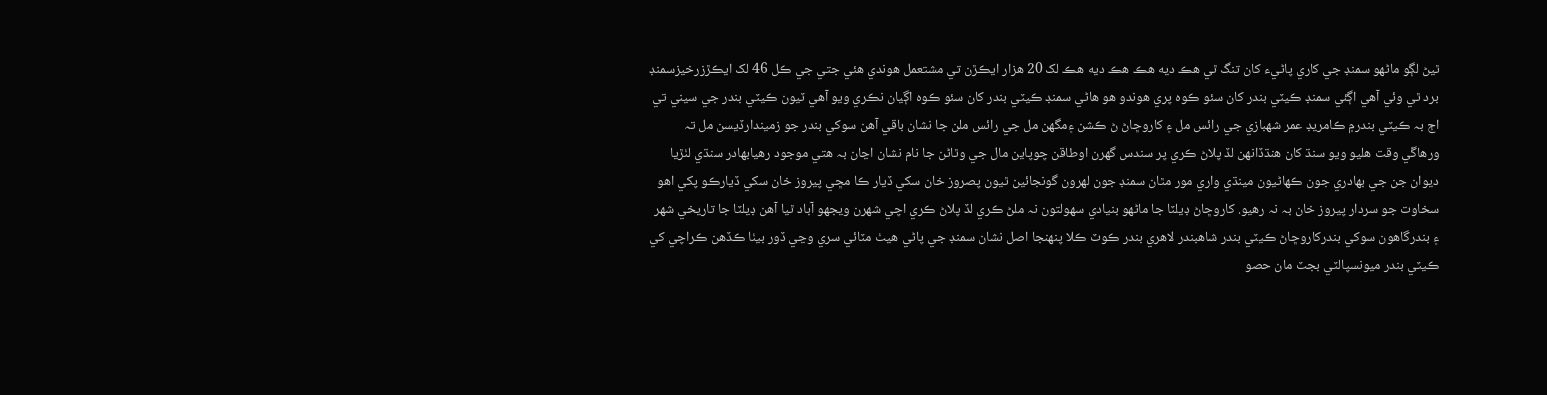ٿيڻ لڳو ماڻھو سمنڊ جي کاري پاڻيء کان تنگ ٿي هڪ ديه هڪ هڪ ديه هڪ لک 20 هزار ايڪڙن تي مشتعمل هوندي هئي جتي جي ڪل 46 لک ايڪڙزرخيزسمنڊ برد ٿي وئي آھي اڳئي سمنڊ ڪيٽي بندر کان سئو ڪوه پري هوندو هو هاڻي سمنڊ ڪيٽي بندر کان سئو ڪوه اڳيان نڪري ويو آھي ٽيون ڪيٽي بندر جي سيني تي اڄ بہ ڪيٽي بندر۾ ڪامريڊ عمر شهبازي جي رائس مل ۽ کاروڇاڻ ڻ ڪشن ۽مگهن مل جي رائس ملن جا نشان باقي آھن سوکي بندر جو زميندارڏيسن مل تہ ورهاڱي وقت هليو ويو سنڌ کان هنڌڏانهن لڏ پلاڻ ڪري پر سندس گهرن اوطاقن چوپاين مال جي وٿاڻن جا نام نشان اڃان بہ هتي موجود رهيابهادر سنڌي لٺڙيا ديوان جن جي بهادري جون ڪهاڻيون مينڌي واري مور مٿان سمنڊ جون لهرون گونجائين ٿيون پصروز خان سکي ڏيار ڪا مڇي پيروز خان سکي ڏيارڪو پکي اهو سخاوت جو سردار پيروز خان بہ نہ رهيو. کاروڇاڻ ڊيلٽا جا ماڻھو بنيادي سهولتون نہ ملڻ ڪري لڏ پلاڻ ڪري اچي شھرن ويجهو آباد ٿيا آھن ڊيلٽا جا تاريخي شهر ۽ بندرگاهون سوکي بندرکاروڇاڻ ڪيٽي بندر شاهبندر لاهري بندر ڪوٽ ڪلا پنهنجا اصل نشان سمنڊ جي پاڻي هيٺ مٽائي سري وڃي ڏور بيٺا ڪڏھن ڪراچي کي ڪيٽي بندر ميونسپالٽي بجٽ مان حصو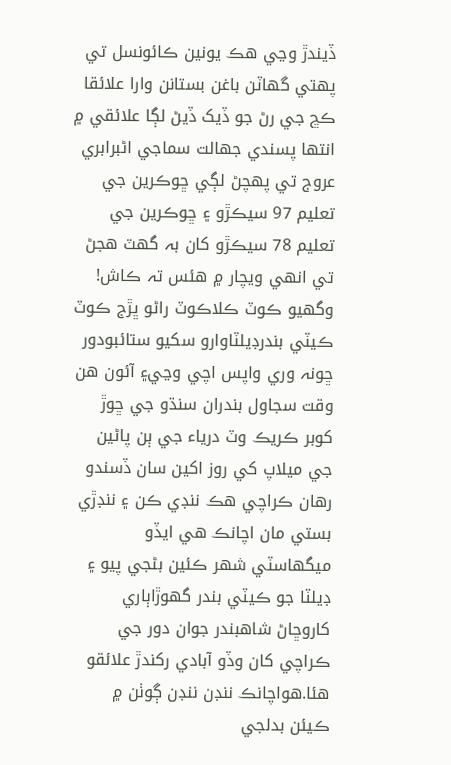ڏيندڙ وڃي هڪ يونين ڪائونسل تي پهتي گهاٽن باغن بستانن وارا علائقا ڪڇ جي رڻ جو ڏيک ڏيڻ لڳا علائقي ۾ انتها پسندي جهالت سماجي اڻبرابري عروج تي پهچڻ لڳي ڇوڪرين جي تعليم 97 سيڪڙو ۽ ڇوڪرين جي تعليم 78 سيڪڙو کان بہ گهٽ هجڻ تي انهي ويچار ۾ ھئس تہ ڪاش! وگهيو ڪوٽ ڪلاڪوٽ راڻو ڀڙج ڪوٽ ڪيٽي بندرڊيلٽاوارو سکيو ستائبودور ڇونہ وري واپس اچي وڃي۽ آئون هن وقت سجاول بندران سنڌو جي ڇوڙ کوبر ڪريڪ وٽ درياء جي ٻن پاڻين جي ميلاپ کي روز اکين سان ڏسندو رهان ڪراچي هڪ ننڊي ڪن ۽ ننڊڙي بستي مان اچانڪ هي ايڏو ميگهاسٽي شھر ڪئين بڻجي پيو ۽ ڊيلٽا جو ڪيٽي بندر گهوڙاٻاري کاروڇاڻ شاهبندر جوان دور جي ڪراچي کان وڏو آبادي رکندڙ علائقو هئا.هواچانڪ ننڊن ننڊن ڳوٺن ۾ ڪيئن بدلجي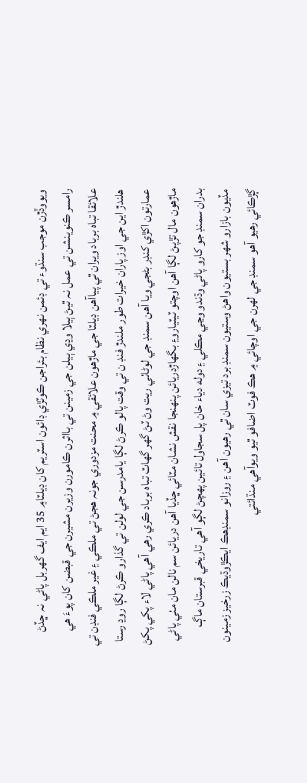ويووڏڙن موجب سنڌوء تي ڊئمن نهري نظام بئراجن ڪوٽڙي ڊائون اسٽريم کان ڊيلٽا۾ 35 ايم ايف گهربل پاڻي نہ ڇڏڻ رامسر ڪنوينشن تي عمل نہ ٿيڻ ٻيلا وڍي ٻيلن جي زمينن تي بااثرن ڪامورن وزيرن مشيرن جي قبضن کان پوءَ هي علائقا تباه برباد ويران ٿي پياآھن ڊيلٽا جي ماڙھون علائقي ۾ محنت مزدوري جونہ هجڻ تي ملڪي ۽ غير ملڪي فنڊن تي هلندڙ اين جي اوز پاران خيرات طور ملندڙ فنڊ ن تي وقت پالو ڪرڻ لڳا يامدرسن جي لولن تي گذارو ڪرڻ لڳا روڍ رستا عمارتون اکڙي کنڊر بڻجي ويا آھن سمنڊ جي لوڻاٺي ريت وڻ ٽڻ گهر گهاٽ تباه برباد ڪري رهي آھي پاڻي لاء پکي پکڻ ماڙھون مال تڙپڻ لڳا آھن اوچتو ٽيٽيارو۽ بگھاڙدريائن پنهنجا نقش نشان مٽائي ڇڏيا آھن دريائن سم نالن مان مٺي پاڻي بدران سمنڊ جو کارو پاڻي وڌندو وڃي مڪلي ۽ دوله دياء خان پل سجاول تائين پهچڻ لڳو آھي تاريخي قبرستان ماڳ مڏيون بازارو شھر بستيون واهڻ وستيون سمنڊ برد تيزي سان ٿي رهيون آھن ۽ روزانو سمنڊهڪ ايڪڙوڌيڪ زرخيز زمينون ڳڙڪائي رهيو آھو سمنڊ جي لهرن جي اوچائي ۾ ھڪ فوٽ اضافو ٿيو ويوآھي منڌائتي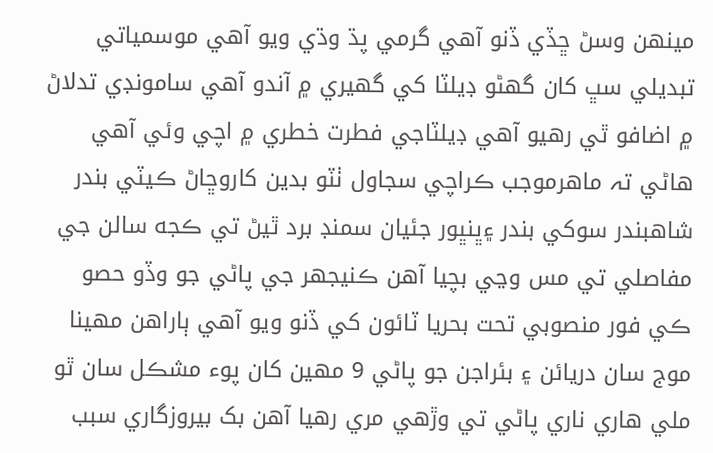مينهن وسڻ ڇڏي ڏنو آھي گرمي پڌ وڌي ويو آھي موسمياتي تبديلي سڀ کان گهڻو ڊيلٽا کي گهيري ۾ آندو آھي سامونڊي تدلاڻ ۾ اضافو ٿي رهيو آھي ڊيلٽاجي فطرت خطري ۾ اچي وئي آھي هاڻي تہ ماهرموجب ڪراچي سجاول ٺٽو بدين کاروڇاڻ ڪيٽي بندر شاهبندر سوکي بندر ۽ڀنڀور جئيان سمنڊ برد ٿيڻ تي ڪجه سالن جي مفاصلي تي مس وڃي بچيا آھن ڪنيجهر جي پاڻي جو وڏو حصو ڪي فور منصوبي تحت بحريا ٽائون کي ڏنو ويو آھي ٻاراهن مهينا موج سان دريائن ۽ بئراجن جو پاڻي 9 مهين کان پوء مشڪل سان ٿو ملي هاري ناري پاڻي تي وڙھي مري رهيا آھن بک بيروزگاري سبب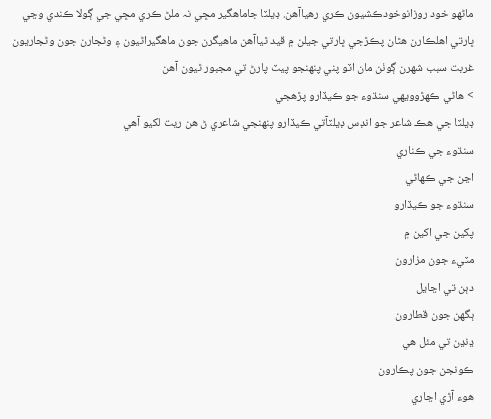ماڻھو خود روزانوخودڪشيون ڪري رهياآھن. ڊيلٽا جاماهگير مڇي نہ ملڻ ڪري مڇي جي ڳولا ڪندي وڃي ڀارتي اهلڪارن هٿان پڪڙجي ڀارتي جيلن ۾ قيد ٿياآھن ماهيگرن جون ماهگيراڻيون ۽ وڻجارن جون وڻجاريون غربت سبب شھرن ڳوٺن مان اٽو پني پنهنجو پيٽ پارڻ تي مجبور ٿيون آھن
> هاڻي ڪهڙوويهي سنڌوء جو ڪيڏارو پڙھجي
ڊيلٽا جي هڪ شاعر جو انڊس ڊيلٽآتي ڪيڏارو پنهنجي شاعري ڻ هن ريت لکيو آھي
سنڌوء جي ڪناري
اڃن جي ڪهاڻي
سنڌوء جو ڪيڏارو
پکين جي اکين ۾
مٽيء جون مزارون
دٻن تي اڃايل
ٻگهن جون قطارون
ڍنڍن تي مئل هي
ڪونجن جون پڪارون
هوء آڙي اڃاري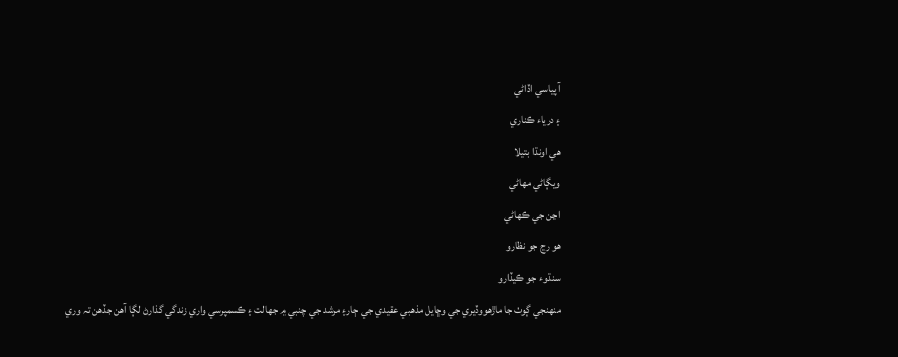آ پياسي اڏاڻي
۽ درياء ڪناري
هي اونڌا بتيلا
ويڳاڻي مهاڻي
اڃن جي ڪهاڻي
هو رڃ جو نظارو
سنڌوء جو ڪيڏارو
منهنجي ڳوٺ جا ماڙھووڏيري جي وڇايل مذھبي عقيدي جي ڄار۽ مرشد جي چنبي ۾ جهالت ۽ ڪسمپرسي واري زندگي گذارڻ لڳا آھن جڏھن تہ وري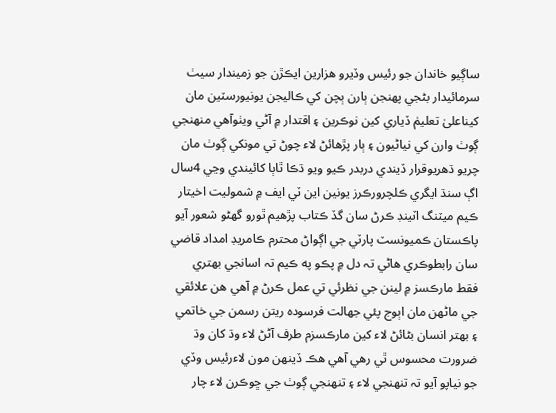ساڳيو خاندان جو رئيس وڏيرو هزارين ايڪڙن جو زميندار سيٺ سرمائيدار بڻجي پهنجن ٻارن ٻچن کي ڪاليجن يونيورسٽين مان کيناعلىٰ تعليمٰ ڏياري کين نوڪرين ۽ اقتدار ۾ آڻي ويٺوآھي منهنجي ڳوٺ وارن کي نياڻيون ۽ ٻار پڙھائڻ لاء چوڻ تي مونکي ڳوٺ مان چريو ڌھريوقرار ڏيندي دربدر ڪيو ويو ڌڪا ٿاٻا کائيندي وڃي 4سال اڳ سنڌ ايگري ڪلچرورڪرز يونين اين ٽي ايف ۾ شموليت اخيتار ڪيم ميٽنگ اٽينڊ ڪرڻ سان گڏ ڪتاب پڙھيم ٿورو گهڻو شعور آيو پاڪستان ڪميونسٽ پارٽي جي اڳواڻ محترم ڪامريڊ امداد قاضي سان رابطوڪري هاڻي تہ دل ۾ پڪو په ڪيم تہ اسانجي بهتري فقط مارڪسز ۾ لينن جي نظرئي تي عمل ڪرڻ ۾ آھي هن علائقي جي ماڻھن مان اٻوج پئي جهالت فرسوده ريتن رسمن جي خاتمي ۽ بهتر انسان بڻائڻ لاء کين مارڪسزم طرف آڻڻ لاء وڌ کان وڌ ضرورت محسوس ٿي رهي آھي هڪ ڏينهن مون لاءرئيس وڏي جو نياپو آيو تہ تنهنجي لاء ۽ تنهنجي ڳوٺ جي ڇوڪرن لاء چار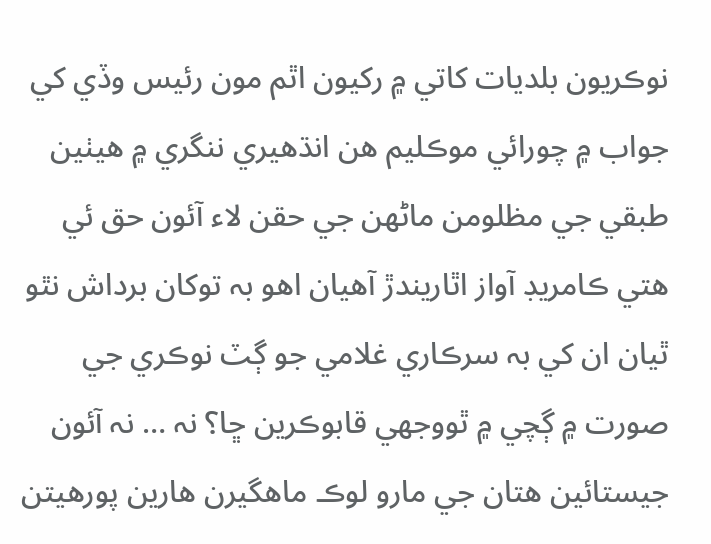نوڪريون بلديات کاتي ۾ رکيون اٿم مون رئيس وڏي کي جواب ۾ چورائي موڪليم هن انڌھيري ننگري ۾ هيٺين طبقي جي مظلومن ماڻھن جي حقن لاء آئون حق ئي هتي ڪامريڊ آواز اٿاريندڙ آھيان اهو بہ توکان برداش نٿو ٿيان ان کي بہ سرڪاري غلامي جو ڳٽ نوڪري جي صورت ۾ ڳچي ۾ ٿووجهي قابوڪرين ڇا؟ نہ … نہ آئون جيستائين هتان جي مارو لوڪ ماهگيرن هارين پورهيتن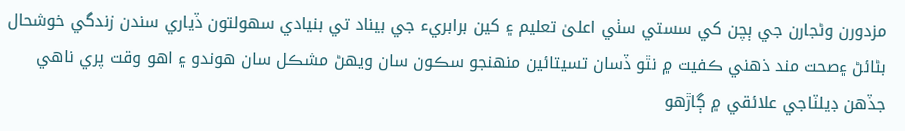مزدورن وڻجارن جي ٻچن کي سستي سٺي اعلىٰ تعليم ۽ کين برابريء جي بيناد تي بنيادي سهولتون ڏياري سندن زندگي خوشحال بڻائڻ ۽صحت مند ذهني ڪفيت ۾ نٿو ڏسان تسيتائين منهنجو سڪون سان ويهڻ مشڪل سان هوندو ۽ اهو وقت پري ناهي جڏھن ڊيلٽاجي علائقي ۾ ڳاڙھو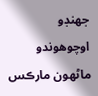جهنڊو اوچوهوندو ماڻھون مارڪس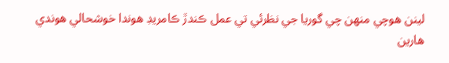لينن هوچي منهن چي گوريا جي نظرئي تي عمل ڪندڙ ڪامريڊ ھوندا خوشحالي هوندي هارين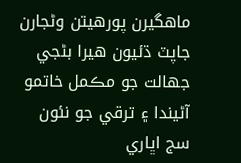ماهگيرن پورهيتن وڻجارن جاپٽ ڌئيون هيرا بڻجي جهالت جو مڪمل خاتمو آڻيندا ۽ ترقي جو نئون سج اڀاري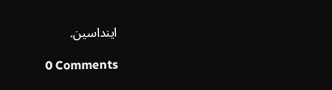اينداسين.

0 Comments